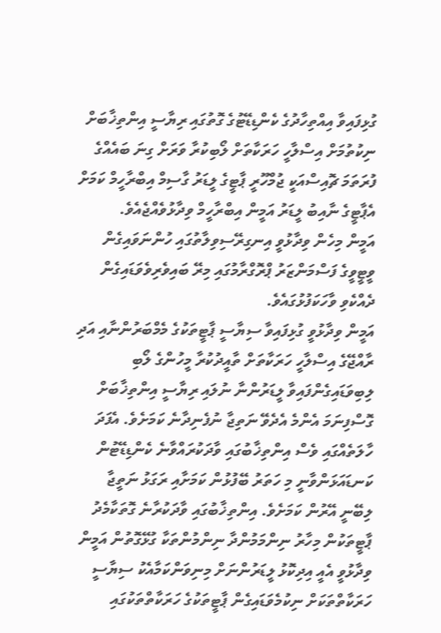ގުޅިފައިވާ އިއްތިހާދުގެ ކެންޑިޑޭޓުގެ ގޮތުގައި ރިޔާސީ އިންތިޚާބަށް ނިކުތުމަށް އިސްލާހީ ހަރަކާތަށް ލޯބިކުރާ ވަރަށް ގިނަ ބައެއްގެ ފުރަތަމަ ޗޮއިސްއަކީ ޖުމްހޫރީ ޕާޓީގެ ލީޑަރު ގާސިމް އިބްރާހީމް ކަމަށް އެޕާޓީގެ ނާއިބު ލީޑަރު އަމީން އިބްރާހީމް ވިދާޅުވެއްޖެއެވެ.
އަމީން މިހެން ވިދާޅުވީ އިނގިރޭސިވިލާތުގައި ހުންނަވައިގެން ވީޓީވީގެ ފަސްމަންޒަރު ޕްރޮގްރާމުގައި މިރޭ ބައިވެރިވެވަޑައިގެން ދެއްކެވި ވާހަކަފުޅުގައެވެ.
އަމީން ވިދާޅުވީ ގުޅިފައިވާ ސިޔާސީ ޕާޓީތަކުގެ މެމްބަރުންނާއި އަދި ރާއްޖޭގެ އިސްލާހީ ހަރަކާތަށް ތާއީދުކުރާ މީހުންގެ ލޯބި ލިބިވަޑައިގެންފައިވާ ލީޑަރުންނާ ނުލައި ރިޔާސީ އިންތިޚާބަށް ގޮސްފިނަމަ އެންމެ އެދެވޭ ނަތިޖާ ނުފެނިދާނެ ކަމަށެވެ. އެފަދަ ހާލަތެއްގައި ވެސް އިންތިޚާބުގައި ވާދަކުރައްވާނެ ކެންޑިޑޭޓުން ކަނޑައަޅަންވާނީ މި ހަތަރު ބޭފުޅުން ކަމަށާއި ރަގަޅު ނަތީޖާ ލިބޭނީ އޭރުން ކަމަށެވެ. އިންތިޚާބުގައި ވާދަކުރާނެ ގޮތަކާމެދު ޕާޓީތަކުން މިހާރު ނިންމަމުންދާ ނިންމުންތަކާ ގުޅޭގޮތުން އަމީން ވިދާޅުވީ އެއީ އިދިކޮޅު ލީޑަރުންނަށް މިނިވަންކަމާއެކު ސިޔާސީ ހަރަކާތްތަކަށް ނިކުމެވަޑައިގެން ޕާޓީތަކުގެ ހަރަކާތްތަކުގައި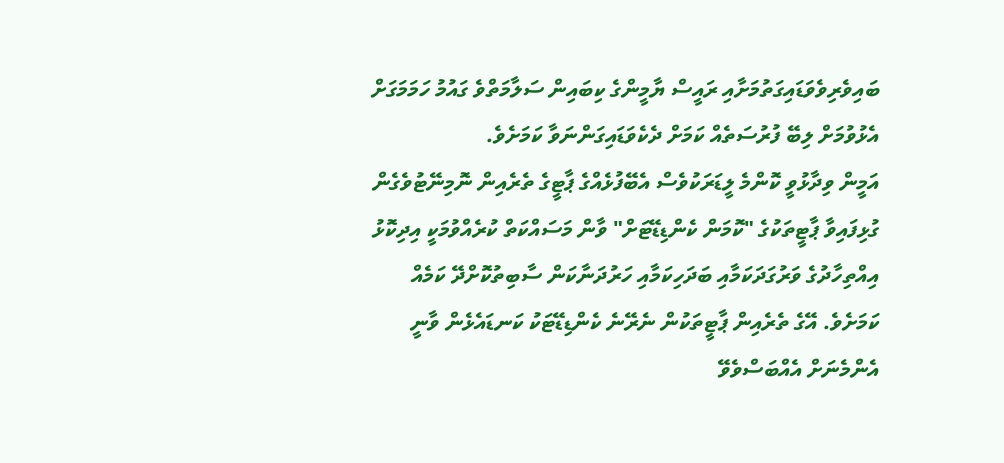ބައިވެރިވެވަޑައިގަތުމަށާއި ރައީސް ޔާމީންގެ ކިބައިން ސަލާމަތްވެ ގައުމު ހަމަމަގަށް އެޅުވުމަށް ލިބޭ ފުރުސަތެއް ކަމަށް ދެކެވަޑައިގަންނަވާ ކަމަށެވެ.
އަމީން ވިދާޅުވީ ކޮންމެ ލީޑަރަކުވެސް އެބޭފުޅެއްގެ ޕާޓީގެ ތެރެއިން ނޮމިނޭޓުވެގެން ގުޅިފައިވާ ޕާޓީތަކުގެ "ކޮމަން ކެންޑިޑޭޓަށް" ވާން މަސައްކަތް ކުރެއްވުމަކީ އިދިކޮޅު އިއްތިހާދުގެ ވަރުގަދަކަމާއި ބަދަހިކަމާއި ހަރުދަނާކަން ސާބިތުކޮށްދޭ ކަމެއް ކަމަށެވެ. އޭގެ ތެރެއިން ޕާޓީތަކުން ނެރޭނެ ކެންޑިޑޭޓަކު ކަނޑައެޅެން ވާނީ އެންމެނަށް އެއްބަސްވެވޭ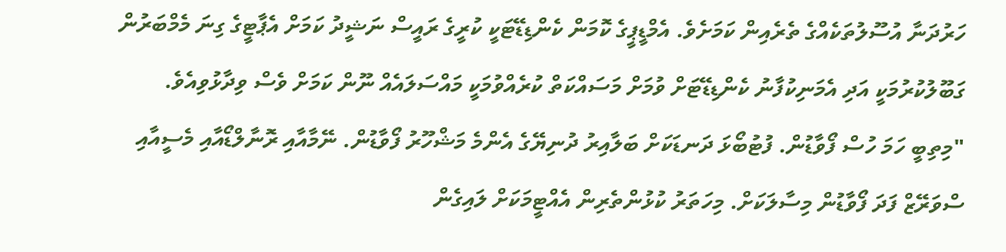ހަރުދަނާ އުސޫލުތަކެއްގެ ތެރެއިން ކަމަށެވެ. އެމްޑީޕީގެ ކޮމަން ކެންޑިޑޭޓަކީ ކުރީގެ ރައީސް ނަޝީދު ކަމަށް އެޕާޓީގެ ގިނަ މެމްބަރުން ގަބޫލުކުރުމަކީ އަދި އެމަނިކުފާނު ކެންޑިޑޭޓަށް ވުމަށް މަސައްކަތް ކުރެއްވުމަކީ މައްސަލައެއް ނޫން ކަމަށް ވެސް ވިދާޅުވިއެވެ.
"މިތިބީ ހަމަ ހުސް ފޯވާޑުން. ފުޓުބޯޅަ ދަނޑަކަށް ބަލާއިރު ދުނިޔޭގެ އެންމެ މަޝްހޫރު ފޯވާޑުން. ނޭމާއާއި ރޮނާލްޑޯއާއި މެސީއާއި ސްވަރޭޒް ފަދަ ފޯވާޑުން މިސާލަކަށް. މިހަތަރު ކުޅުންތެރިން އެއްޓީމަކަށް ލައިގެން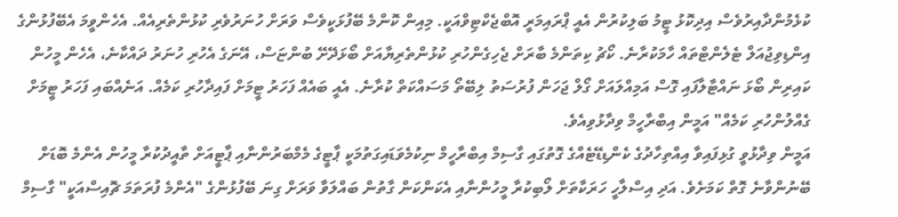ކުޅެމުންދާއިރުވެސް އިދިކޮޅު ޓީމު ބަލިކުރުން އެއީ ޕްރައިމަރީ އޮބްޖެކްޓިވްއަކީ. މިއިން ކޮންމެ ބޭފުޅަކީވެސް ވަރަށް ހުނަރުވެރި ކުޅުންތެރިއެއް. އެހެންވީމަ އެބޭފުޅުންގެ އިންޑިވިޖުއަލް ޓެލެންޓްތައް ހާމަކުރާނެ. ކޯޗު ކިތަންމެ ބާރަށް ޖެހިގެންހުރި ކުޅުންތެރިޔާއަށް ބޯޅަދޭށޭ ބުންޏަސް، އޭނަގެ އެހުރި ހުނަރު ދައްކާނެ، އެހެން މީހުން ކައިރިން ބޯޅަ ނައްޓާލާފައި ގޮސް އަމިއްލައަށް ގޯލް ޖަހަން ފުރުސަތު ލިބޭތޯ މަސައްކަތް ކުރާނެ. އެއީ ބައެއް ފަހަރު ޓީމަށް ފައިދާހުރި ކަމެއް. އަނެއްބައި ފަހަރު ޓީމަށް ގެއްލުންހުރި ކަމެއް" އަމީން އިބްރާހީމް ވިދާޅުވިއެވެ.
އަމީން ވިދާޅުވީ ގުޅިފައިވާ އިއްތިހާދުގެ ކެންޑިޑޭޓެއްގެ ގޮތުގައި ގާސިމް އިބްރާހީމް ނިކުމެވަޑައިގަތުމަކީ ޕާޓީގެ މެމްބަރުންނާއި ޕާޓީއަށް ތާއީދުކުރާ މީހުން އެންމެ ބޮޑަށް ބޭނުންވާނެ ގޮތް ކަމަށެވެ. އަދި އިސްލާހީ ހަރަކާތަށް ލޯބިކުރާ މީހުންނާއި އެކަންކަން ގާތުން ބައްލަވާ ވަރަށް ގިނަ ބޭފުޅުންގެ "އެންމެ ފުރަތަމަ ޗޮއިސްއަކީ" ގާސިމް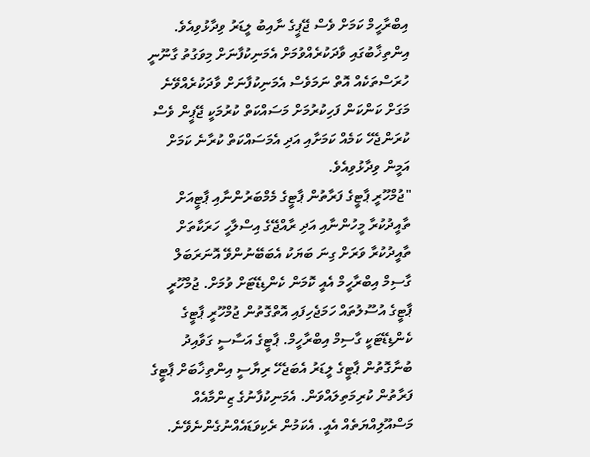އިބްރާހީމް ކަމަށް ވެސް ޖޭޕީގެ ނާއިބު ލީޑަރު ވިދާޅުވިއެވެ. އިންތިޚާބުގައި ވާދަކުރެއްވުމަށް އެމަނިކުފާނަށް މިވަގުތު ގާނޫނީ ހުރަސްތަކެއް އޮތް ނަމަވެސް އެމަނިކުފާނަށް ވާދަކުރެއްވޭނެ މަގަށް ކަންކަން ފަހިކުރުމަށް މަސައްކަތް ކުރުމަކީ ޖޭޕީން ވެސް ކުރަންޖެހޭ ކަމެއް ކަމަށާއި އަދި އެމަސައްކަތް ކުރާނެ ކަމަށް އަމީން ވިދާޅުވިއެވެ.
"ޖުމްހޫރީ ޕާޓީގެ ފަރާތުން ޕާޓީގެ މެމްބަރުންނާއި ޕާޓީއަށް ތާއީދުކުރާ މީހުންނާއި އަދި ރާއްޖޭގެ އިސްލާހީ ހަރަކާތަށް ތާއީދުކުރާ ވަރަށް ގިނަ ބަޔަކު އެބަބޭނުންވޭ އޮނަރަބަލް ގާސިމް އިބްރާހީމް އެއީ ކޮމަން ކެންޑިޑޭޓަށް ވުމަށް. ޖުމްހޫރީ ޕާޓީގެ އުސޫލުތައް ހަމަޖެހިފައި އޮތްގޮތުން ޖުމްހޫރީ ޕާޓީގެ ކެންޑިޑޭޓަކީ ގާސިމް އިބްރާހީމް. ޕާޓީގެ އަސާސީ ގަވާއިދު ބުނާގޮތުން ޕާޓީގެ ލީޑަރު އެބަޖެހޭ ރިޔާސީ އިންތިޚާބަށް ޕާޓީގެ ފަރާތުން ކުރިމަތިލައްވަން. އެމަނިކުފާނުގެ ޒިންމާއެއް މަސްއޫލިއްޔަތެއް އެއީ. އެކަމުން ރެކިވަޑައެއްނުގެންނެވޭނެ.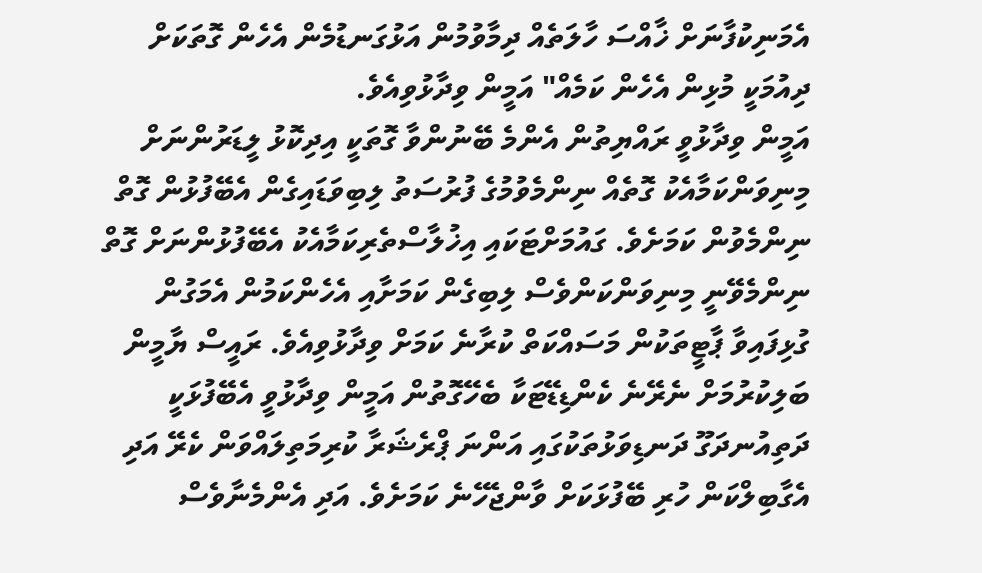އެމަނިކުފާނަށް ޚާއްސަ ހާލަތެއް ދިމާވުމުން އަޅުގަނޑުމެން އެހެން ގޮތަކަށް ދިއުމަކީ މުޅިން އެހެން ކަމެއް" އަމީން ވިދާޅުވިއެވެ.
އަމީން ވިދާޅުވީ ރައްޔިތުން އެންމެ ބޭނުންވާ ގޮތަކީ އިދިކޮޅު ލީޑަރުންނަށް މިނިވަންކަމާއެކު ގޮތެއް ނިންމެވުމުގެ ފުރުސަތު ލިބިވަޑައިގެން އެބޭފުޅުން ގޮތް ނިންމެވުން ކަމަށެވެ. ގައުމަށްޓަކައި އިޚުލާސްތެރިކަމާއެކު އެބޭފުޅުންނަށް ގޮތް ނިންމެވޭނީ މިނިވަންކަންވެސް ލިބިގެން ކަމަށާއި އެހެންކަމުން އެމަގުން ގުޅިފައިވާ ޕާޓީތަކުން މަސައްކަތް ކުރާނެ ކަމަށް ވިދާޅުވިއެވެ. ރައީސް ޔާމީން ބަލިކުރުމަށް ނެރޭނެ ކެންޑިޑޭޓަކާ ބެހޭގޮތުން އަމީން ވިދާޅުވީ އެބޭފުޅަކީ ދަތިއުނދަގޫ ދަނޑިވަޅުތަކުގައި އަންނަ ޕްރެޝަރާ ކުރިމަތިލައްވަން ކެރޭ އަދި އެގާބިލްކަން ހުރި ބޭފުޅަކަށް ވާންޖެހޭނެ ކަމަށެވެ. އަދި އެންމެނާވެސް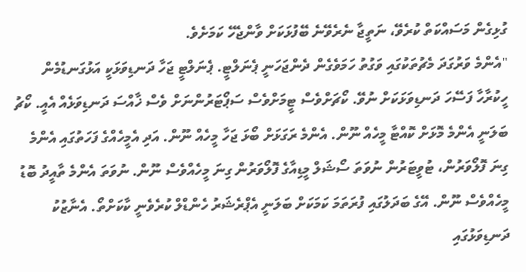ގުޅިގެން މަސައްކަތް ކުރެވޭ، ނަތީޖާ ނެރެވޭނެ ބޭފުޅަކަށް ވާންޖެހޭ ކަމަށެވެ.
"އެންމެ ވަރުގަދަ މެޗުތަކުގައި ވަގުތު ހަމަވެގެން ދެންޖަހަނީ ޕެނަލްޓީ. ޕެނަލްޓީ ޖަހާ ދަނޑިވަޅަކީ އަޅުގަނޑުމެން ހީކުރާހާ ފަސޭހަ ދަނޑިވަޅަކަށް ނުވޭ. ކޯޗަށްވެސް ޓީމަށްވެސް ސަޕޯޓަރުންނަށް ވެސް ޚާއްސަ ދަނޑިވަޅެއް އެއީ. ކޯޗު ބަލަނީ އެންމެ މޮޅަށް ކޮއްޓާ މީހެއް ނޫން. އެންމެ ރަގަޅަށް ބޯޅަ ޖަހާ މީހެއް ނޫން. އަދި އެމީހެއްގެ ފަހަތުގައި އެންމެ ގިނަ ފޮލޯވަރުން، ޓުވީޓަރުން ނުވަތަ ސޯޝަލް މީޑިއާގެ ފޮލޯވަރުން ގިނަ މީހެއްވެސް ނޫން. ނުވަތަ އެންމެ ތާއީދު ބޮޑު މީހެއްވެސް ނޫން. އޭގެ ބަދަލުގައި ފުރަތަމަ ކަމަކަށް ބަލަނީ އެޕްރެޝަރު ހެންޑްލް ކުރެވެނީ ކާކަށްތޯ. އެނާޒުކު ދަނޑިވަޅުގައި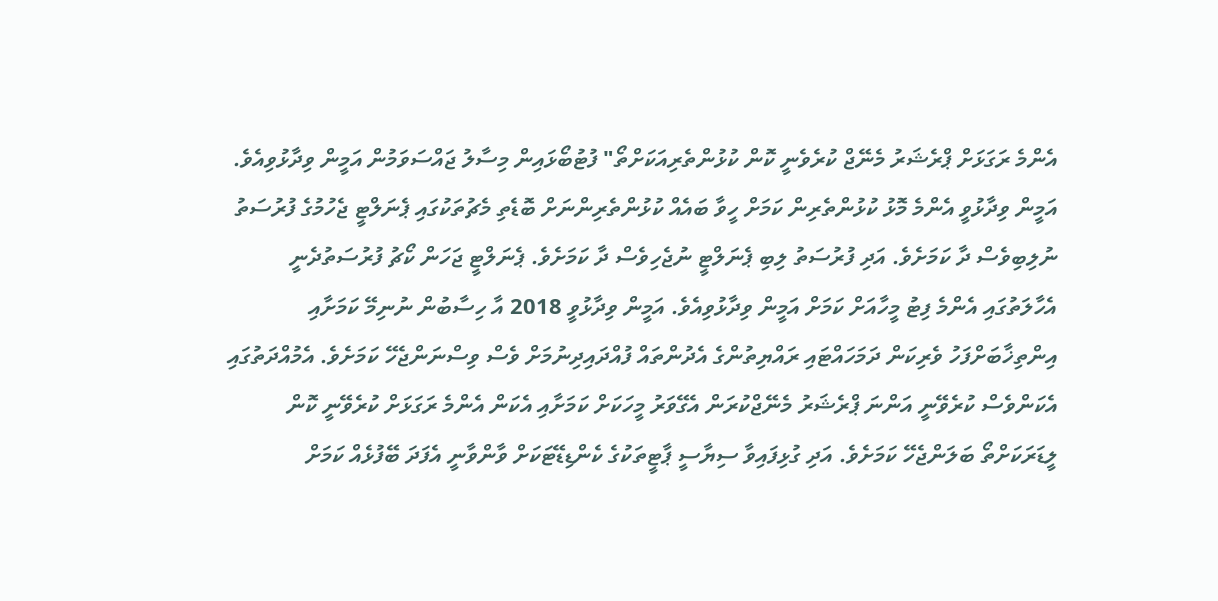އެންމެ ރަގަޅަށް ޕްރެޝަރު މެނޭޖް ކުރެވެނީ ކޮން ކުޅުންތެރިއަކަށްތޯ" ފުޓުބޯޅައިން މިސާލު ޖައްސަވަމުން އަމީން ވިދާޅުވިއެވެ.
އަމީން ވިދާޅުވީ އެންމެ މޮޅު ކުޅުންތެރިން ކަމަށް ހީވާ ބައެއް ކުޅުންތެރިންނަށް ބޮޑެތި މެޗުތަކުގައި ޕެނަލްޓީ ޖެހުމުގެ ފުރުސަތު ނުލިބިވެސް ދާ ކަމަށެވެ. އަދި ފުރުސަތު ލިބި ޕެނަލްޓީ ނުޖެހިވެސް ދާ ކަމަށެވެ. ޕެނަލްޓީ ޖަހަން ކޯޗު ފުރުސަތުދެނީ އެހާލަތުގައި އެންމެ ފިޓު މީހާއަށް ކަމަށް އަމީން ވިދާޅުވިއެވެ. އަމީން ވިދާޅުވީ 2018 އާ ހިސާބުން ނުނިމޭ ކަމަށާއި އިންތިޚާބަށްފަހު ވެރިކަން ދަމަހައްޓައި ރައްޔިތުންގެ އެދުންތައް ފުއްދައިދިނުމަށް ވެސް ވިސްނަންޖެހޭ ކަމަށެވެ. އެމުއްދަތުގައި އެކަންވެސް ކުރެވޭނީ އަންނަ ޕްރެޝަރު މެނޭޖްކުރަން އެގޭވަރު މީހަކަށް ކަމަށާއި އެކަން އެންމެ ރަގަޅަށް ކުރެވޭނީ ކޮން ލީޑަރަކަށްތޯ ބަލަންޖެހޭ ކަމަށެވެ. އަދި ގުޅިފައިވާ ސިޔާސީ ޕާޓީތަކުގެ ކެންޑިޑޭޓަކަށް ވާންވާނީ އެފަދަ ބޭފުޅެއް ކަމަށް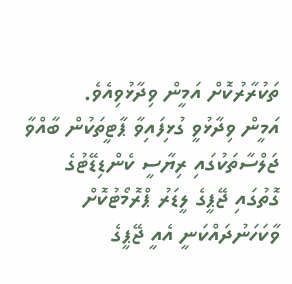ތަކުރާރުކޮށް އަމީން ވިދާޅުވިއެވެ.
އަމީން ވިދާޅުވީ ގުޅިފައިވާ ޕާޓީތަކުން ބާއްވާ ޖަލްސާތަކުގައި ރިޔާސީ ކެންޑިޑޭޓުގެ ގޮތުގައި ޖޭޕީގެ ލީޑަރު ޕްރޮމޯޓުކޮށް ވާކަހަނުދައްކަނީ އެއީ ޖޭޕީގެ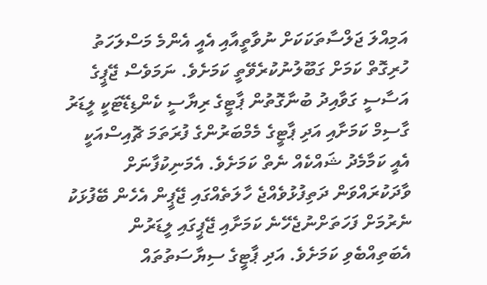އަމިއްލަ ޖަލްސާތަކަކަށް ނުވާތީއާއި އެއީ އެންމެ މަސްލަހަތު ހުރިގޮތް ކަމަށް ގަބޫލުނުކުރެވޭތީ ކަމަށެވެ. ނަމަވެސް ޖޭޕީގެ އަސާސީ ގަވާއިދު ބުނާގޮތުން ޕާޓީގެ ރިޔާސީ ކެންޑިޑޭޓަކީ ލީޑަރު ގާސިމް ކަމަށާއި އަދި ޕާޓީގެ މެމްބަރުންގެ ފުރަތަމަ ޗޮއިސްއަކީ އެއީ ކަމާމެދު ޝައްކެއް ނެތް ކަމަށެވެ. އެމަނިކުފާނަށް ވާދަކުރައްވަން ދަތިފުޅުވެއްޖެ ހާލަތެއްގައި ޖޭޕީން އެހެން ބޭފުޅަކު ނެރުމަށް ފަހަތަށްނުޖެހޭނެ ކަމަށާއި ޖޭޕީގައި ލީޑަރުން އެބަތިއްބެވި ކަމަށެވެ. އަދި ޕާޓީގެ ސިޔާސަތުތައް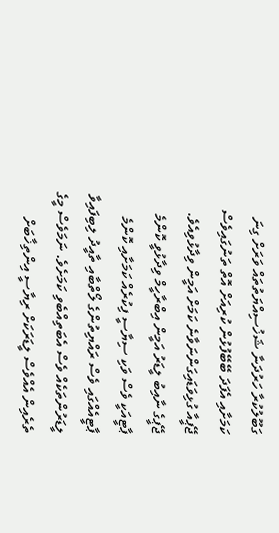ގަބޫލުކުރާ ހަރުދަނާ ޝަޚުސިއްޔަތުތައް ވަރަށް ގިނަ ކަމަށާއި އެފަދަ ބޭބޭފުޅުން ކުރިއަށް އޮތް ތަނުގައިވެސް ޖޭޕީއާ ގުޅިވަޑައިގަންނަވާނެ ކަމަށް އަމީން ވިދާޅުވިއެވެ.
ޖޭޕީގެ ނާއިބު ލީޑަރު އަމީން އިބްރާހީމް ވިދާޅުވީ ކޮންމެ ޕާޓީއަކީ ވެސް ވަކި ސިޔާސީ ފިކުރެއް ކަމަށާއި ކޮންމެ ޕާޓީއެއްގައި ވެސް ރައްޔިތުންގެ ލޯތްބާއި ތާއީދު ލިބިފައިވާ ލީޑަރުންތަކެއް ވެސް އެބަތިއްބެވި ކަމަށެވެ. ނަމަވެސް މީގެ ތެރެއިން އެއްވެސް ލީޑަރަކަށް ރިޔާސީ އިންތިޚާބަށް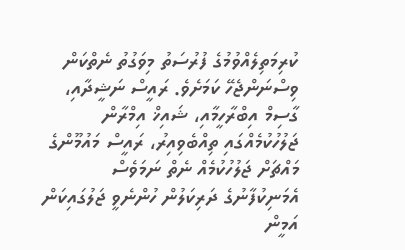ކުރިމަތިލެއްވުމުގެ ފުރުސަތު މިވަގުތު ނެތްކަން ވިސްނަންޖެހޭ ކަމަށެވެ. ރައީސް ނަޝީދާއި، ގާސިމް އިބްރާހީމާއި، ޝައިޚް އިމްރާން ޖަލުހުކުމެއްގައި ތިއްބެވިއިރު، ރައީސް މައުމޫންގެ މައްޗަށް ޖަލުހުކުމެއް ނެތް ނަމަވެސް އެމަނިކުފާނުގެ ދަރިކަލުން ހުންނެވީ ޖަލުގައިކަން އަމީން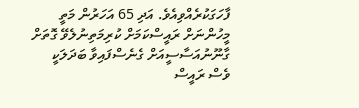ފާހަގަކުރެއްވިއެވެ. އަދި 65 އަހަރުން މަތީ މީހުންނަށް ރައީސްކަމަށް ކުރިމަތިނުލެވޭ ގޮތަށް ގާނޫނުއަސާސީއަށް ގެނެސްފައިވާ ބަދަލަކީ ވެސް ރައީސް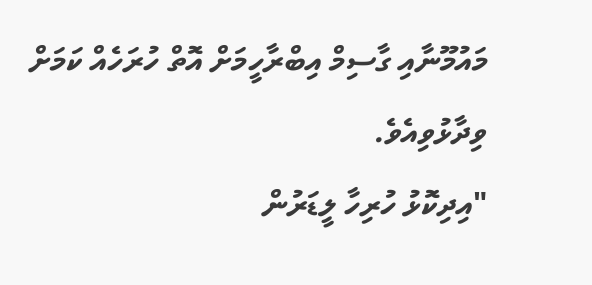މައުމޫނާއި ގާސިމް އިބްރާހީމަށް އޮތް ހުރަހެއް ކަމަށް ވިދާޅުވިއެވެ.
"އިދިކޮޅު ހުރިހާ ލީޑަރުން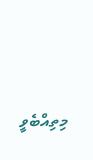މިތިއްބެވީ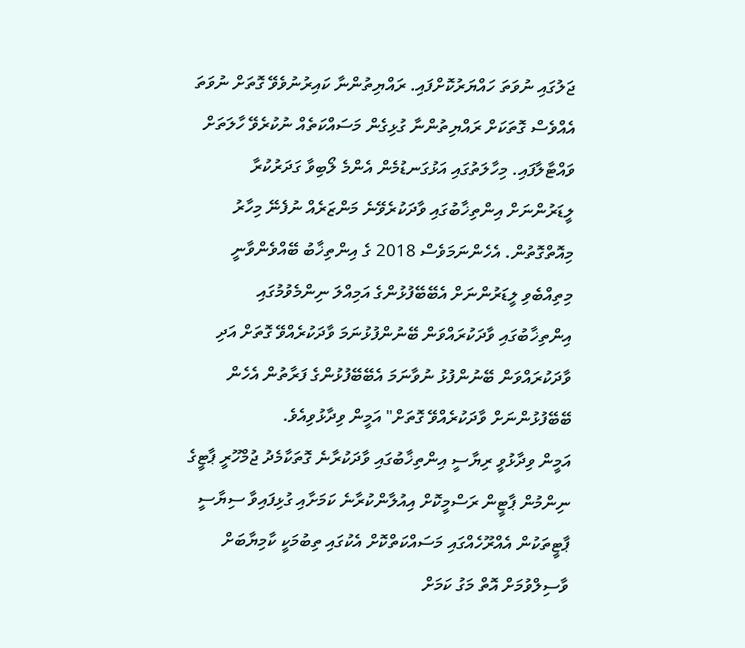ޖަލުގައި ނުވަތަ ހައްޔަރުކޮށްފައި. ރައްޔިތުންނާ ކައިރުނުވެވޭ ގޮތަށް ނުވަތަ އެއްވެސް ގޮތަކަށް ރައްޔިތުންނާ ގުޅިގެން މަސައްކަތެއް ނުކުރެވޭ ހާލަތަށް ވައްޓާލާފައި. މިހާލަތުގައި އަޅުގަނޑުމެން އެންމެ ލޯބިވާ ގަދަރުކުރާ ލީޑަރުންނަށް އިންތިޚާބުގައި ވާދަކުރެވޭނެ މަންޒަރެއް ނުފެނޭ މިހާރު މިއޮތްގޮތުން. އެހެންނަމަވެސް 2018 ގެ އިންތިޚާބު ބޭއްވެންވާނީ މިތިއްބެވި ލީޑަރުންނަށް އެބޭބޭފުޅުންގެ އަމިއްލަ ނިންމެވުމުގައި އިންތިޚާބުގައި ވާދަކުރައްވަން ބޭނުންފުޅުނަމަ ވާދަކުރެއްވޭ ގޮތަށް އަދި ވާދަކުރައްވަން ބޭނުންފުޅު ނުވާނަމަ އެބޭބޭފުޅުންގެ ފަރާތުން އެހެން ބޭބޭފުޅުންނަށް ވާދަކުރެއްވޭ ގޮތަށް" އަމީން ވިދާޅުވިއެވެ.
އަމީން ވިދާޅުވީ ރިޔާސީ އިންތިޚާބުގައި ވާދަކުރާނެ ގޮތަކާމެދު ޖުމްހޫރީ ޕާޓީގެ ނިންމުން ޕާޓީން ރަސްމީކޮށް އިއުލާންކުރާނެ ކަމަށާއި ގުޅިފައިވާ ސިޔާސީ ޕާޓީތަކުން އެއްރޫހެއްގައި މަސައްކަތްކޮށް އެކުގައި ތިބުމަކީ ކާމިޔާބަށް ވާސިލްވުމަށް އޮތް މަގު ކަމަށް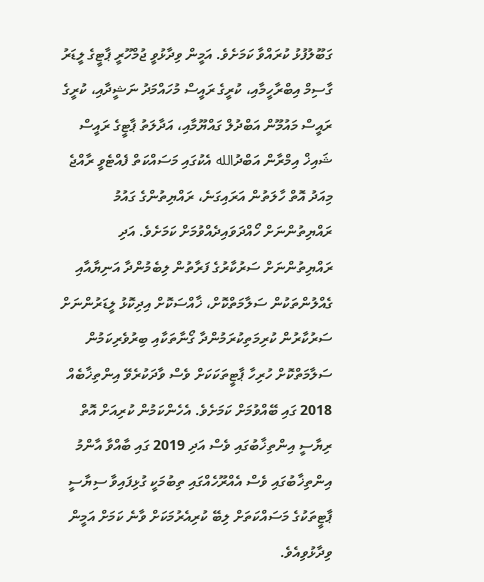ގަބޫލުފުޅު ކުރައްވާ ކަމަށެވެ. އަމީން ވިދާޅުވީ ޖުމްހޫރީ ޕާޓީގެ ލީޑަރު ގާސިމް އިބްރާހީމާއި، ކުރީގެ ރައީސް މުހައްމަދު ނަޝީދާއި، ކުރީގެ ރައީސް މައުމޫން އަބްދުލް ގައްޔޫމާއި، އަދާލަތު ޕާޓީގެ ރައީސް ޝައިޚް އިމްރާން އަބްދުالله އެކުގައި މަސައްކަތް ފެއްޓެވީ ރާއްޖެ މިއަދު އޮތް ހާލަތުން އަރައިގަނެ، ރައްޔިތުންގެ ގައުމު ރައްޔިތުންނަށް ހޯއްދަވައިދެއްވުމަށް ކަމަށެވެ. އަދި ރައްޔިތުންނަށް ސަރުކާރުގެ ފަރާތުން ލިބެމުންދާ އަނިޔާއާއި ގެއްލުންތަކުން ސަލާމަތްކޮށް، ޚާއްސަކޮށް އިދިކޮޅު ލީޑަރުންނަށް ސަރުކާރުން ކުރިމަތިކުރަމުންދާ ގޯނާތަކާއި ބިރުވެރިކަމުން ސަލާމަތްކޮށް ހުރިހާ ޕާޓީތަކަކަށް ވެސް ވާދަކުރެވޭ އިންތިޚާބެއް 2018 ގައި ބޭއްވުމަށް ކަމަށެވެ. އެހެންކަމުން ކުރިއަށް އޮތް ރިޔާސީ އިންތިޚާބުގައި ވެސް އަދި 2019 ގައި ބާއްވާ އާންމު އިންތިޚާބުގައި ވެސް އެއްރޫހެއްގައި ތިބުމަކީ ގުޅިފައިވާ ސިޔާސީ ޕާޓީތަކުގެ މަސައްކަތަށް ލިބޭ ކުރިއެރުމަކަށް ވާނެ ކަމަށް އަމީން ވިދާޅުވިއެވެ.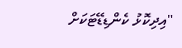"އިދިކޮޅު ކެންޑިޑޭޓަކަށް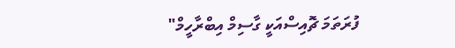ފުރަތަމަ ޗޮއިސްއަކީ ގާސިމް އިބްރާހީމް"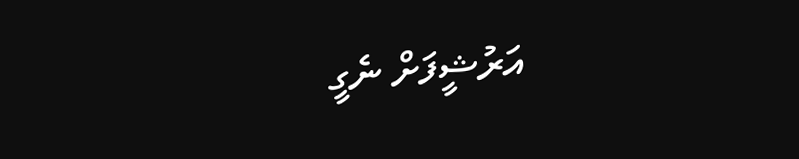އަރުޝީފަށް ނެގީ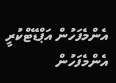އެންމެފަހުން އަޕްޑޭޓްކުރީ
އެންމެފަހުން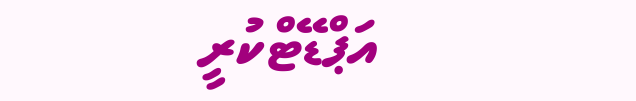އަޕްޑޭޓްކުރީ